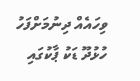ވިހައެއް ދިނުމަށްފަހު ހުޅުދޫ ޑަކު ޕާކުގައި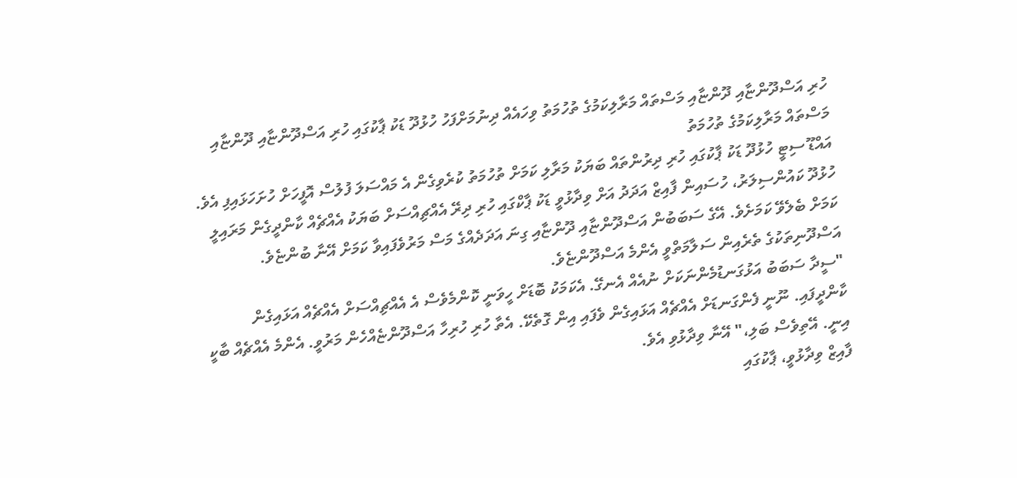ހުރި އަސްދޫންޏާއި ދޫންޏާއި މަސްތައް މަރާލިކަމުގެ ތުހުމަތު ވިހައެއް ދިނުމަށްފަހު ހުޅުދޫ ޑަކު ޕާކުގައި ހުރި އަސްދޫންޏާއި ދޫންޏާއި މަސްތައް މަރާލިކަމުގެ ތުހުމަތު
އައްޑޫ ސިޓީ ހުޅުދޫ ޑަކު ޕާކުގައި ހުރި ދިރުންތައް ބަޔަކު މަރާލި ކަމަށް ތުހުމަތު ކުރެވިގެން އެ މައްސަލަ ފުލުސް އޮފީހަށް ހުށަހަޅައިފި އެވެ.
ހުޅުދޫ ކައުންސިލަރު، ހުސައިން ފާއިޒް އަދަދު އަށް ވިދާޅުވީ ޑަކު ޕާކްގައި ހުރި ދިރޭ އެއްޗިއްސަށް ބަޔަކު އެއްޗެއް ކާންދީގެން މަރައިލީ ކަމަށް ބެލެވޭ ކަމަށެވެ. އޭގެ ސަބަބުން އަސްދޫންޏާއި ދޫންޏާއި ގިނަ އަދަދެއްގެ މަސް މަރުވެފައިވާ ކަމަށް އޭނާ ބުންޏެވެ.
އަސްދޫނިތަކުގެ ތެރެއިން ސަލާމަތްވީ އެންމެ އަސްދޫންޏެވެ.
"ސީދާ ސަބަބު އަޅުގަނޑުމެންނަކަށް ނުއެއް އެނގޭ. އެކަމަކު ބޮޑަށް ހީވަނީ ކޮންމެވެސް އެ އެއްޗިއްސަށް އެއްޗެއް އަޅައިގެން ކާންދީފައި. ނޫނީ ފެންގަނޑަށް އެއްޗެއް އަޅައިގެން ވެފައި އިން ގޮތެކޭ. އެތާ ހުރި ހުރިހާ އަސްދޫންޏެއްހެން މަރުވީ. އެންމެ އެއްޗެއް ބާކީ އިނީ. އޭތިވެސް ބަލި،" އޭނާ ވިދާޅުވި އެވެ.
ފާއިޒް ވިދާޅުވީ، ޕާކުގައި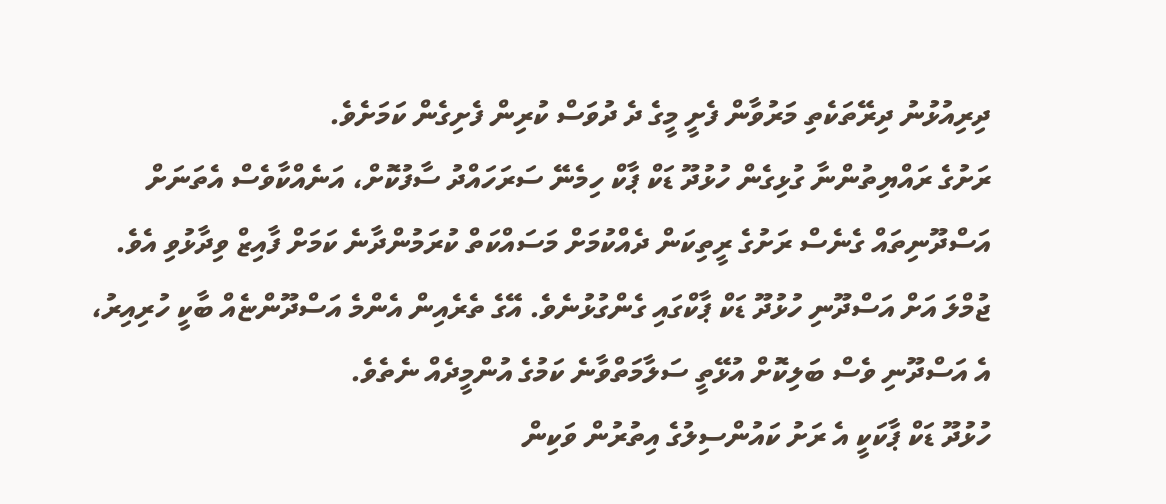ދިރިއުޅުނު ދިރޭތަކެތި މަރުވާން ފެށީ މީގެ ދެ ދުވަސް ކުރިން ފެށިގެން ކަމަށެވެ.
ރަށުގެ ރައްޔިތުންނާ ގުޅިގެން ހުޅުދޫ ޑަކް ޕާކް ހިމެނޭ ސަރަހައްދު ސާފުކޮށް، އަނެއްކާވެސް އެތަނަށް އަސްދޫނިތައް ގެނެސް ރަށުގެ ރީތިކަން ދެއްކުމަށް މަސައްކަތް ކުރަމުންދާނެ ކަމަށް ފާއިޒް ވިދާޅުވި އެވެ.
ޖުމްލަ އަށް އަސްދޫނި ހުޅުދޫ ޑަކް ޕާކްގައި ގެންގުޅުނެވެ. އޭގެ ތެރެއިން އެންމެ އަސްދޫންޏެއް ބާކީ ހުރިއިރު، އެ އަސްދޫނި ވެސް ބަލިކޮށް އުޅޭތީ ސަލާމަތްވާނެ ކަމުގެ އުންމީދެއް ނެތެވެ.
ހުޅުދޫ ޑަކް ޕާކަކީ އެ ރަށު ކައުންސިލުގެ އިތުރުން ވަކިން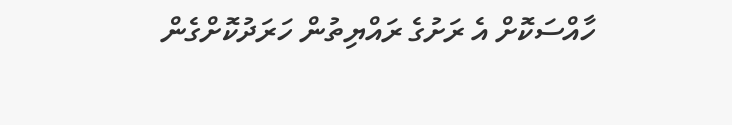ހާއްސަކޮށް އެ ރަށުގެ ރައްޔިތުން ހަރަދުކޮށްގެން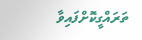ތަރައްގީކޮށްފައިވާ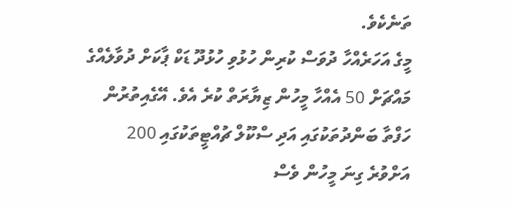ތަނެކެވެ.
މީގެ އަހަރެއްހާ ދުވަސް ކުރިން ހުޅުވި ހުޅުދޫ ޑަކް ޕާކަށް ދުވާލެއްގެ މައްޗަށް 50 އެއްހާ މީހުން ޒިޔާރަތް ކުރެ އެވެ. އޭގެއިތުރުން ހަފްތާ ބަންދުތަކުގައި އަދި ސްކޫލް ޗުއްޓީތަކުގައި 200 އަށްވުރެ ގިނަ މީހުން ވެސް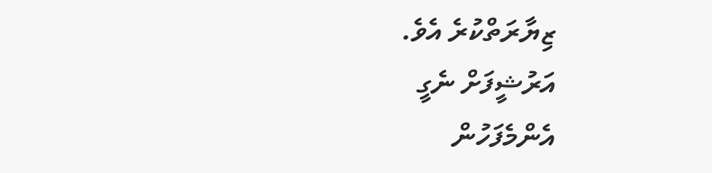ޒިޔާރަތްކުރެ އެވެ.
އަރުޝީފަށް ނެގީ
އެންމެފަހުން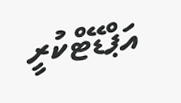އަޕްޑޭޓްކުރީ